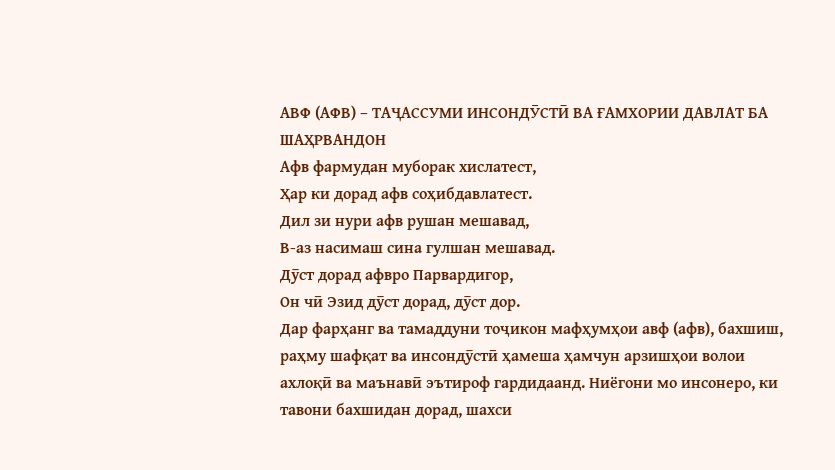АВФ (АФВ) – ТАҶАССУМИ ИНСОНДӮСТӢ ВА ҒАМХОРИИ ДАВЛАТ БА ШАҲРВАНДОН
Афв фармудан муборак хислатест,
Ҳар ки дорад афв соҳибдавлатест.
Дил зи нури афв рушан мешавад,
В-аз насимаш сина гулшан мешавад.
Дӯст дорад афвро Парвардигор,
Он чӣ Эзид дӯст дорад, дӯст дор.
Дар фарҳанг ва тамаддуни тоҷикон мафҳумҳои авф (афв), бахшиш, раҳму шафқат ва инсондӯстӣ ҳамеша ҳамчун арзишҳои волои ахлоқӣ ва маънавӣ эътироф гардидаанд. Ниёгони мо инсонеро, ки тавони бахшидан дорад, шахси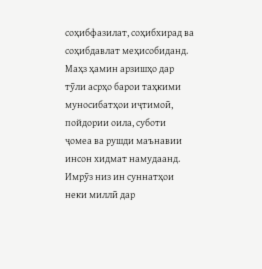соҳибфазилат, соҳибхирад ва соҳибдавлат меҳисобиданд. Маҳз ҳамин арзишҳо дар тӯли асрҳо барои таҳкими муносибатҳои иҷтимоӣ, пойдории оила, суботи ҷомеа ва рушди маънавии инсон хидмат намудаанд.
Имрӯз низ ин суннатҳои неки миллӣ дар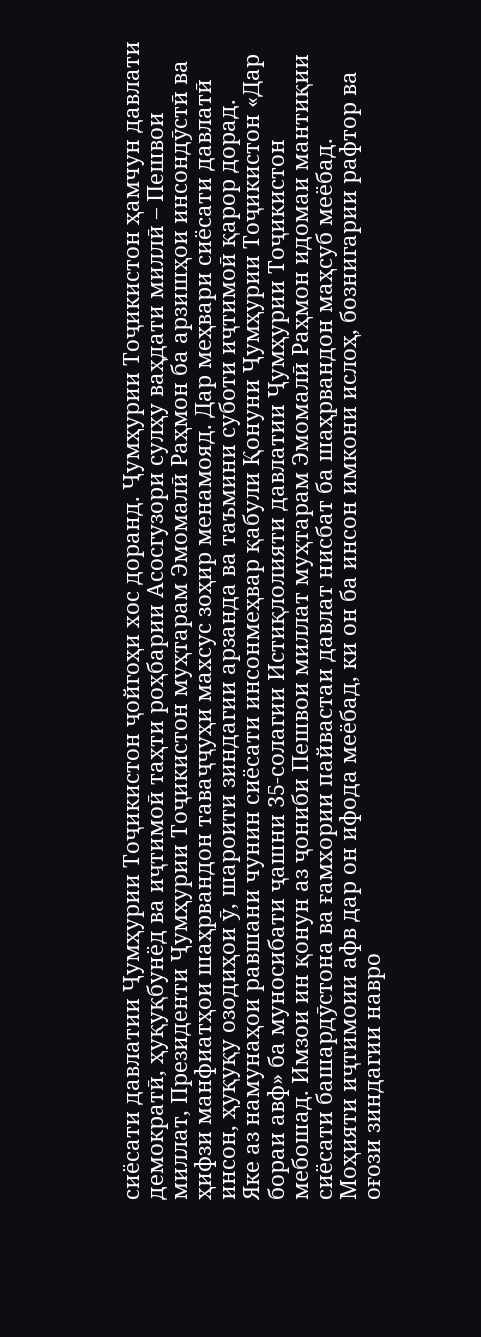сиёсати давлатии Ҷумҳурии Тоҷикистон ҷойгоҳи хос доранд. Ҷумҳурии Тоҷикистон ҳамчун давлати демократӣ, ҳуқуқбунёд ва иҷтимоӣ таҳти роҳбарии Асосгузори сулҳу ваҳдати миллӣ – Пешвои миллат, Президенти Ҷумҳурии Тоҷикистон муҳтарам Эмомалӣ Раҳмон ба арзишҳои инсондӯстӣ ва ҳифзи манфиатҳои шаҳрвандон таваҷҷуҳи махсус зоҳир менамояд. Дар меҳвари сиёсати давлатӣ инсон, ҳуқуқу озодиҳои ӯ, шароити зиндагии арзанда ва таъмини суботи иҷтимоӣ қарор дорад.
Яке аз намунаҳои равшани чунин сиёсати инсонмеҳвар қабули Қонуни Ҷумҳурии Тоҷикистон «Дар бораи авф» ба муносибати ҷашни 35-солагии Истиқлолияти давлатии Ҷумҳурии Тоҷикистон мебошад. Имзои ин қонун аз ҷониби Пешвои миллат муҳтарам Эмомалӣ Раҳмон идомаи мантиқии сиёсати башардӯстона ва ғамхории пайвастаи давлат нисбат ба шаҳрвандон маҳсуб меёбад.
Моҳияти иҷтимоии афв дар он ифода меёбад, ки он ба инсон имкони ислоҳ, бознигарии рафтор ва оғози зиндагии навро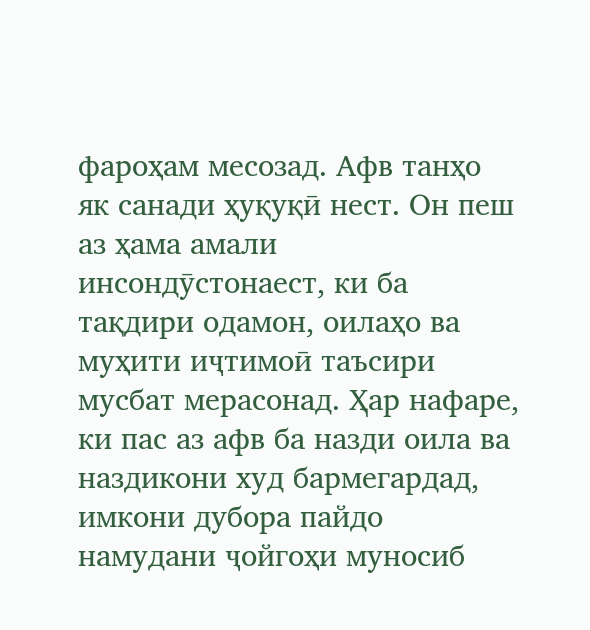фароҳам месозад. Афв танҳо як санади ҳуқуқӣ нест. Он пеш аз ҳама амали инсондӯстонаест, ки ба тақдири одамон, оилаҳо ва муҳити иҷтимоӣ таъсири мусбат мерасонад. Ҳар нафаре, ки пас аз афв ба назди оила ва наздикони худ бармегардад, имкони дубора пайдо намудани ҷойгоҳи муносиб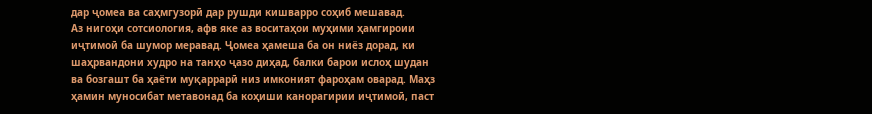дар ҷомеа ва саҳмгузорӣ дар рушди кишварро соҳиб мешавад.
Аз нигоҳи сотсиология, афв яке аз воситаҳои муҳими ҳамгироии иҷтимоӣ ба шумор меравад. Ҷомеа ҳамеша ба он ниёз дорад, ки шаҳрвандони худро на танҳо ҷазо диҳад, балки барои ислоҳ шудан ва бозгашт ба ҳаёти муқаррарӣ низ имконият фароҳам оварад. Маҳз ҳамин муносибат метавонад ба коҳиши канорагирии иҷтимоӣ, паст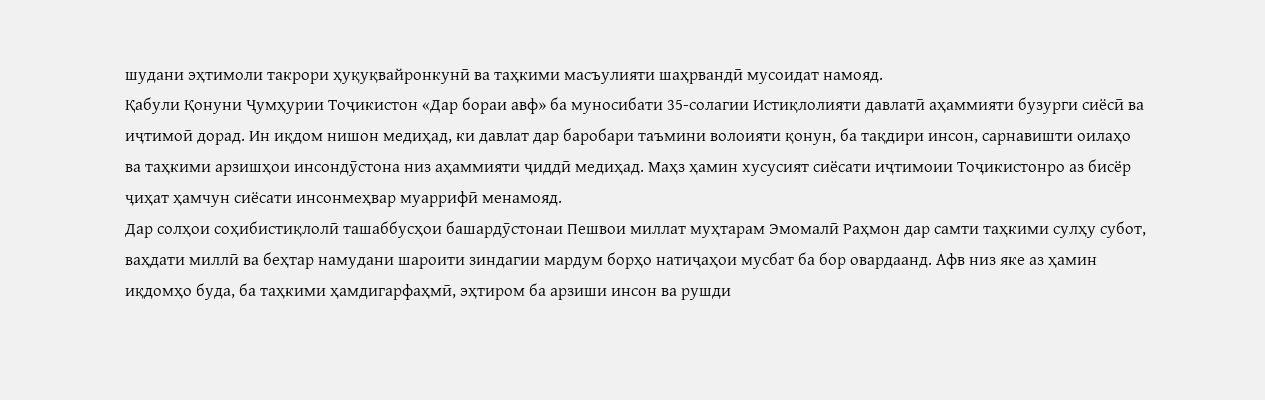шудани эҳтимоли такрори ҳуқуқвайронкунӣ ва таҳкими масъулияти шаҳрвандӣ мусоидат намояд.
Қабули Қонуни Ҷумҳурии Тоҷикистон «Дар бораи авф» ба муносибати 35-солагии Истиқлолияти давлатӣ аҳаммияти бузурги сиёсӣ ва иҷтимоӣ дорад. Ин иқдом нишон медиҳад, ки давлат дар баробари таъмини волоияти қонун, ба тақдири инсон, сарнавишти оилаҳо ва таҳкими арзишҳои инсондӯстона низ аҳаммияти ҷиддӣ медиҳад. Маҳз ҳамин хусусият сиёсати иҷтимоии Тоҷикистонро аз бисёр ҷиҳат ҳамчун сиёсати инсонмеҳвар муаррифӣ менамояд.
Дар солҳои соҳибистиқлолӣ ташаббусҳои башардӯстонаи Пешвои миллат муҳтарам Эмомалӣ Раҳмон дар самти таҳкими сулҳу субот, ваҳдати миллӣ ва беҳтар намудани шароити зиндагии мардум борҳо натиҷаҳои мусбат ба бор овардаанд. Афв низ яке аз ҳамин иқдомҳо буда, ба таҳкими ҳамдигарфаҳмӣ, эҳтиром ба арзиши инсон ва рушди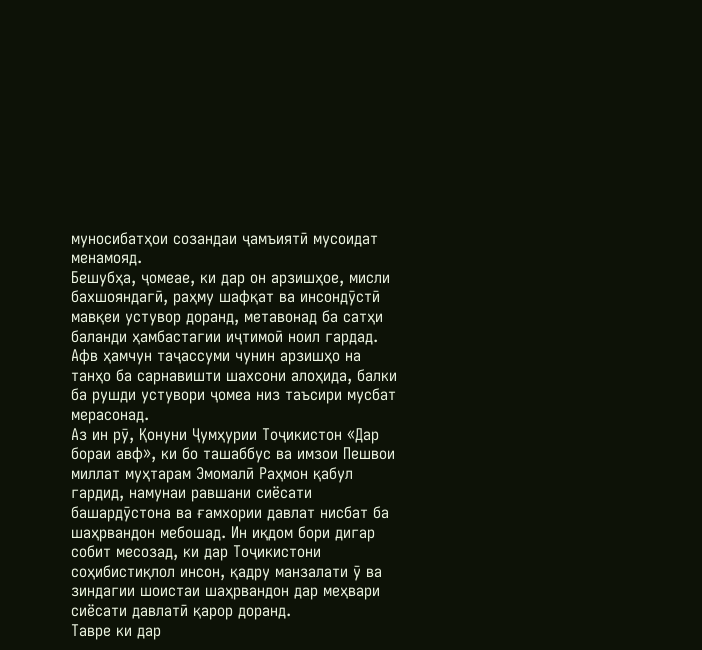муносибатҳои созандаи ҷамъиятӣ мусоидат менамояд.
Бешубҳа, ҷомеае, ки дар он арзишҳое, мисли бахшояндагӣ, раҳму шафқат ва инсондӯстӣ мавқеи устувор доранд, метавонад ба сатҳи баланди ҳамбастагии иҷтимоӣ ноил гардад. Афв ҳамчун таҷассуми чунин арзишҳо на танҳо ба сарнавишти шахсони алоҳида, балки ба рушди устувори ҷомеа низ таъсири мусбат мерасонад.
Аз ин рӯ, Қонуни Ҷумҳурии Тоҷикистон «Дар бораи авф», ки бо ташаббус ва имзои Пешвои миллат муҳтарам Эмомалӣ Раҳмон қабул гардид, намунаи равшани сиёсати башардӯстона ва ғамхории давлат нисбат ба шаҳрвандон мебошад. Ин иқдом бори дигар собит месозад, ки дар Тоҷикистони соҳибистиқлол инсон, қадру манзалати ӯ ва зиндагии шоистаи шаҳрвандон дар меҳвари сиёсати давлатӣ қарор доранд.
Тавре ки дар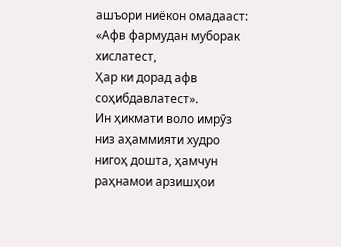ашъори ниёкон омадааст:
«Афв фармудан муборак хислатест,
Ҳар ки дорад афв соҳибдавлатест».
Ин ҳикмати воло имрӯз низ аҳаммияти худро нигоҳ дошта, ҳамчун раҳнамои арзишҳои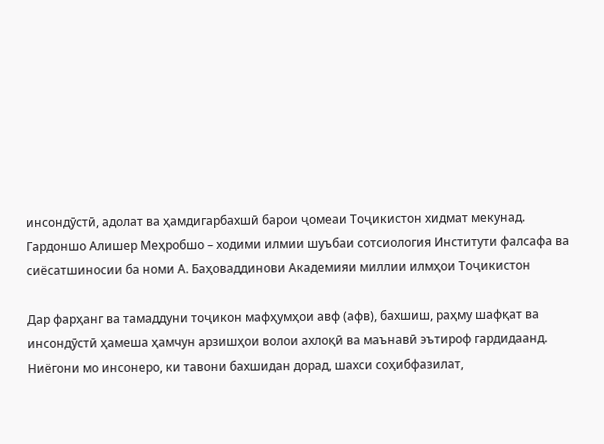инсондӯстӣ, адолат ва ҳамдигарбахшӣ барои ҷомеаи Тоҷикистон хидмат мекунад.
Гардоншо Алишер Меҳробшо – ходими илмии шуъбаи сотсиология Институти фалсафа ва
сиёсатшиносии ба номи А. Баҳоваддинови Академияи миллии илмҳои Тоҷикистон

Дар фарҳанг ва тамаддуни тоҷикон мафҳумҳои авф (афв), бахшиш, раҳму шафқат ва инсондӯстӣ ҳамеша ҳамчун арзишҳои волои ахлоқӣ ва маънавӣ эътироф гардидаанд. Ниёгони мо инсонеро, ки тавони бахшидан дорад, шахси соҳибфазилат,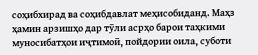соҳибхирад ва соҳибдавлат меҳисобиданд. Маҳз ҳамин арзишҳо дар тӯли асрҳо барои таҳкими муносибатҳои иҷтимоӣ, пойдории оила, суботи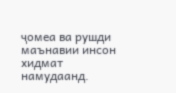ҷомеа ва рушди маънавии инсон хидмат намудаанд.